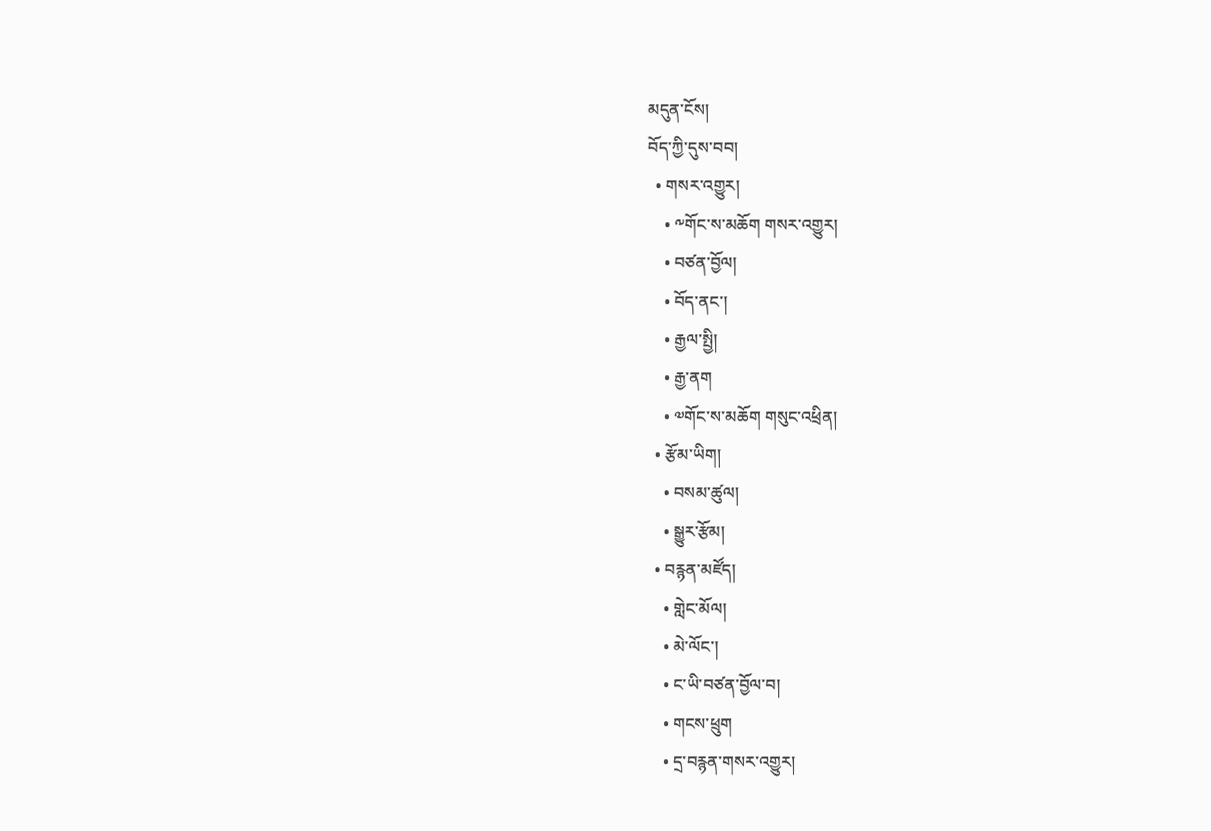མདུན་ངོས།
བོད་ཀྱི་དུས་བབ།
  • གསར་འགྱུར།
    • ༸གོང་ས་མཆོག གསར་འགྱུར།
    • བཙན་བྱོལ།
    • བོད་ནང་།
    • རྒྱལ་སྤྱི།
    • རྒྱ་ནག
    • ༧གོང་ས་མཆོག གསུང་འཕྲིན།
  • རྩོམ་ཡིག།
    • བསམ་ཚུལ།
    • སྒྱུར་རྩོམ།
  • བརྙན་མཛོད།
    • གླེང་མོལ།
    • མེ་ལོང་།
    • ང་ཡི་བཙན་བྱོལ་བ།
    • གངས་ཕྲུག
    • དྲ་བརྙན་གསར་འགྱུར།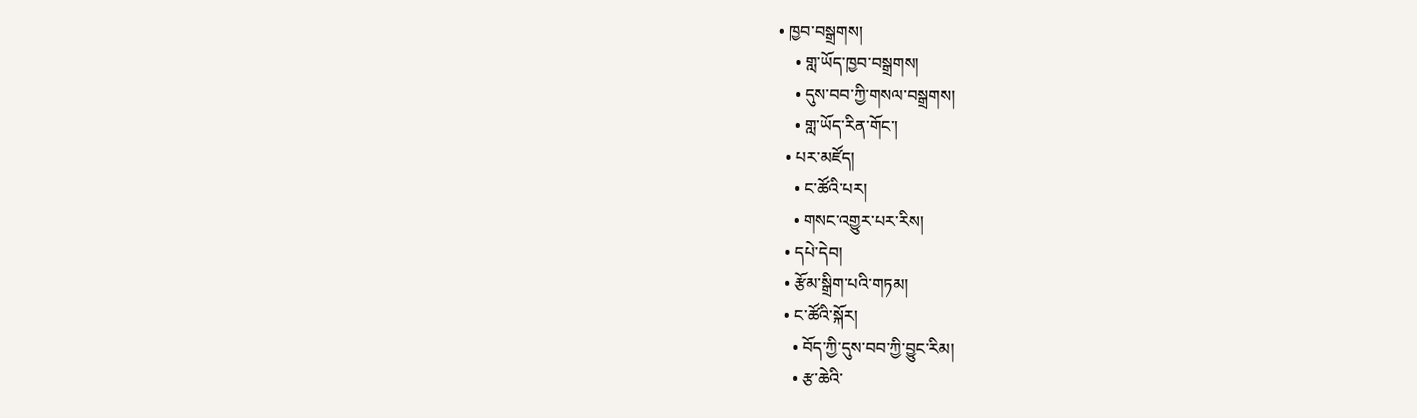• ཁྱབ་བསྒྲགས།
    • གླ་ཡོད་ཁྱབ་བསྒྲགས།
    • དུས་བབ་ཀྱི་གསལ་བསྒྲགས།
    • གླ་ཡོད་རིན་གོང་།
  • པར་མཛོད།
    • ང་ཚོའི་པར།
    • གསང་འགྱུར་པར་རིས།
  • དཔེ་དེབ།
  • རྩོམ་སྒྲིག་པའི་གཏམ།
  • ང་ཚོའི་སྐོར།
    • བོད་ཀྱི་དུས་བབ་ཀྱི་བྱུང་རིམ།
    • རྩ་ཆེའི་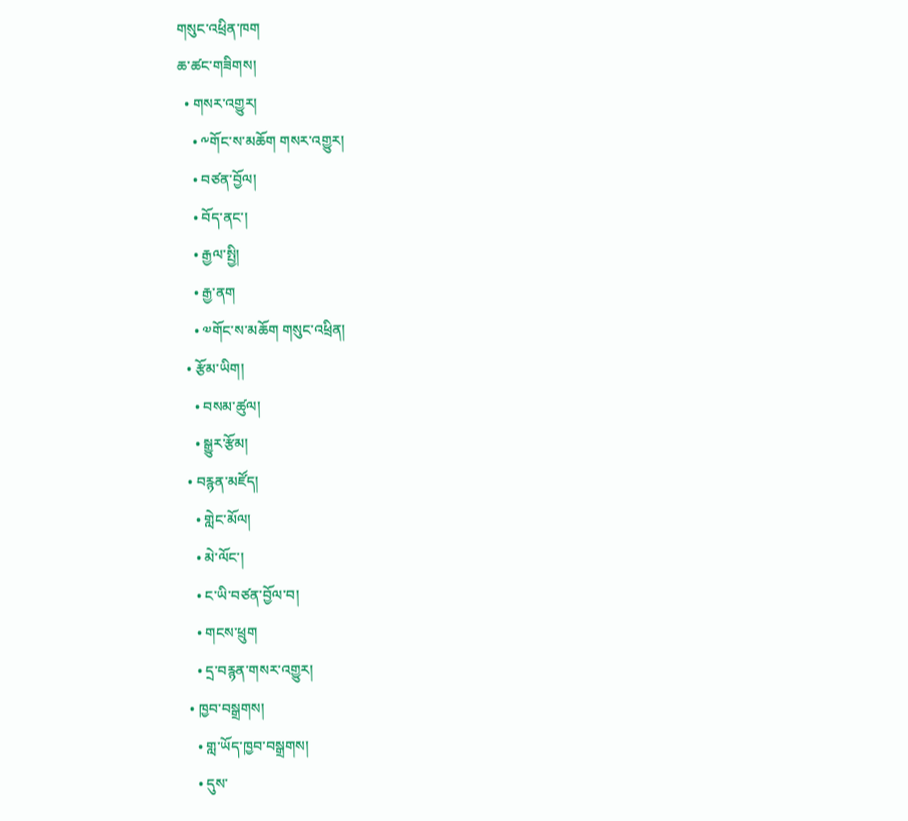གསུང་འཕྲིན་ཁག
ཆ་ཚང་གཟིགས།
  • གསར་འགྱུར།
    • ༸གོང་ས་མཆོག གསར་འགྱུར།
    • བཙན་བྱོལ།
    • བོད་ནང་།
    • རྒྱལ་སྤྱི།
    • རྒྱ་ནག
    • ༧གོང་ས་མཆོག གསུང་འཕྲིན།
  • རྩོམ་ཡིག།
    • བསམ་ཚུལ།
    • སྒྱུར་རྩོམ།
  • བརྙན་མཛོད།
    • གླེང་མོལ།
    • མེ་ལོང་།
    • ང་ཡི་བཙན་བྱོལ་བ།
    • གངས་ཕྲུག
    • དྲ་བརྙན་གསར་འགྱུར།
  • ཁྱབ་བསྒྲགས།
    • གླ་ཡོད་ཁྱབ་བསྒྲགས།
    • དུས་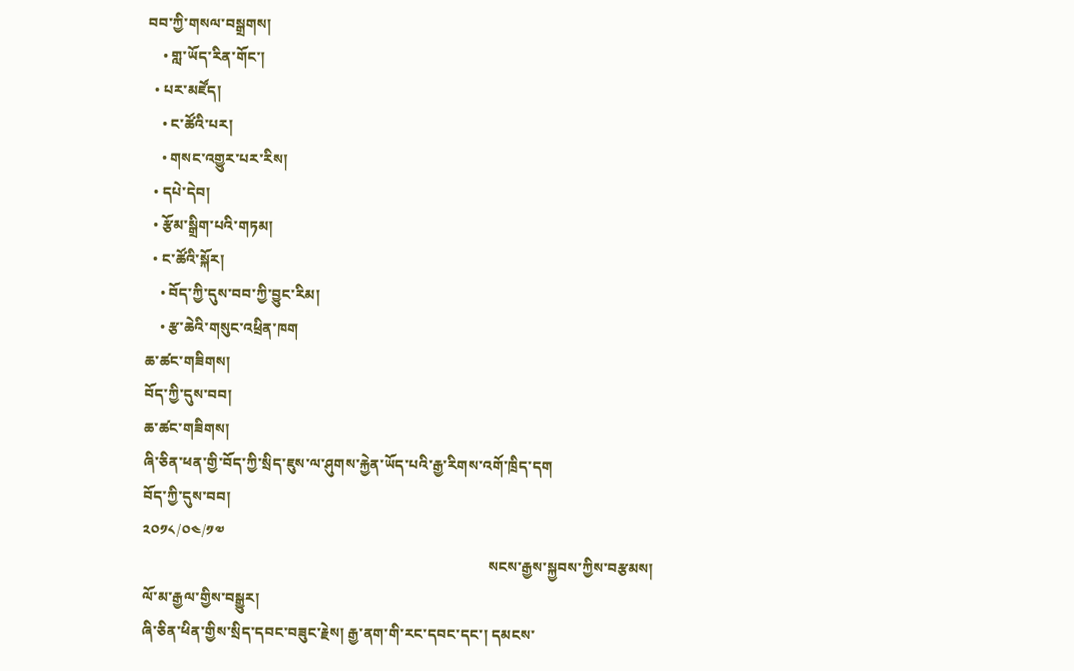བབ་ཀྱི་གསལ་བསྒྲགས།
    • གླ་ཡོད་རིན་གོང་།
  • པར་མཛོད།
    • ང་ཚོའི་པར།
    • གསང་འགྱུར་པར་རིས།
  • དཔེ་དེབ།
  • རྩོམ་སྒྲིག་པའི་གཏམ།
  • ང་ཚོའི་སྐོར།
    • བོད་ཀྱི་དུས་བབ་ཀྱི་བྱུང་རིམ།
    • རྩ་ཆེའི་གསུང་འཕྲིན་ཁག
ཆ་ཚང་གཟིགས།
བོད་ཀྱི་དུས་བབ།
ཆ་ཚང་གཟིགས།
ཞི་ཅིན་ཕན་གྱི་བོད་ཀྱི་སྲིད་ཇུས་ལ་ཤུགས་རྐྱེན་ཡོད་པའི་རྒྱ་རིགས་འགོ་ཁྲིད་དག
བོད་ཀྱི་དུས་བབ།
༢༠༡༨/༠༤/༡༧
                                                                                               སངས་རྒྱས་སྐྱབས་ཀྱིས་བརྩམས།
ལོ་མ་རྒྱལ་གྱིས་བསྒྱུར།
ཞི་ཅིན་ཕིན་གྱིས་སྲིད་དབང་བཟུང་རྗེས། རྒྱ་ནག་གི་རང་དབང་དང་། དམངས་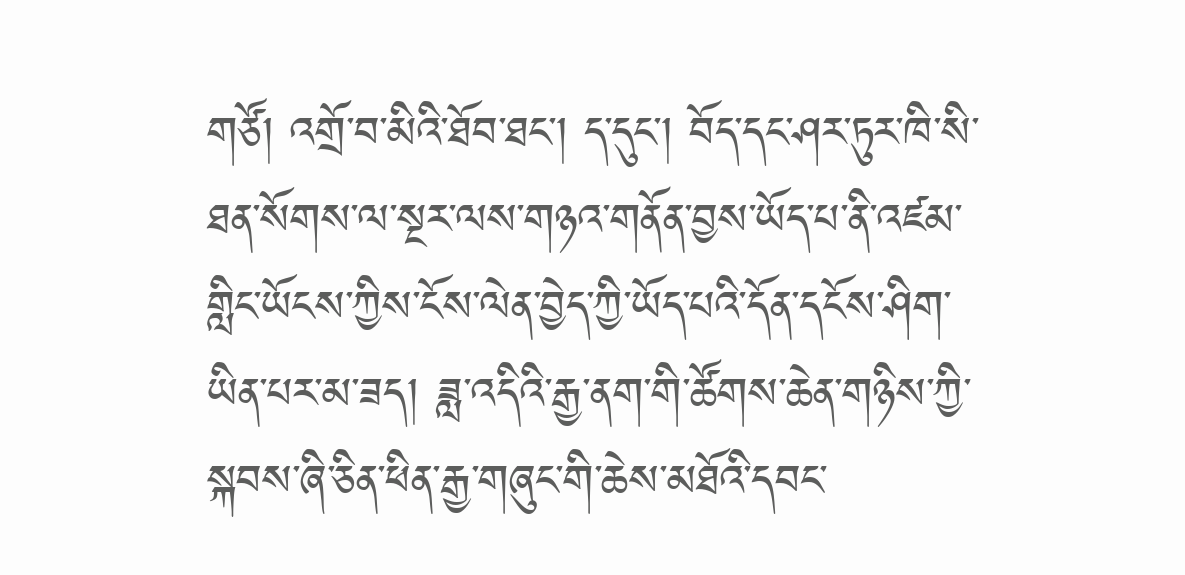གཙོ། འགྲོ་བ་མིའི་ཐོབ་ཐང་། ད་དུང་། བོད་དང་ཤར་ཏུར་ཁི་སི་ཐན་སོགས་ལ་སྔར་ལས་གཉའ་གནོན་བྱས་ཡོད་པ་ནི་འཛམ་གླིང་ཡོངས་ཀྱིས་ངོས་ལེན་བྱེད་ཀྱི་ཡོད་པའི་དོན་དངོས་ཤིག་ཡིན་པར་མ་ཟད། ཟླ་འདིའི་རྒྱ་ནག་གི་ཚོགས་ཆེན་གཉིས་ཀྱི་སྐབས་ཞི་ཅིན་ཕིན་རྒྱ་གཞུང་གི་ཆེས་མཐོའི་དབང་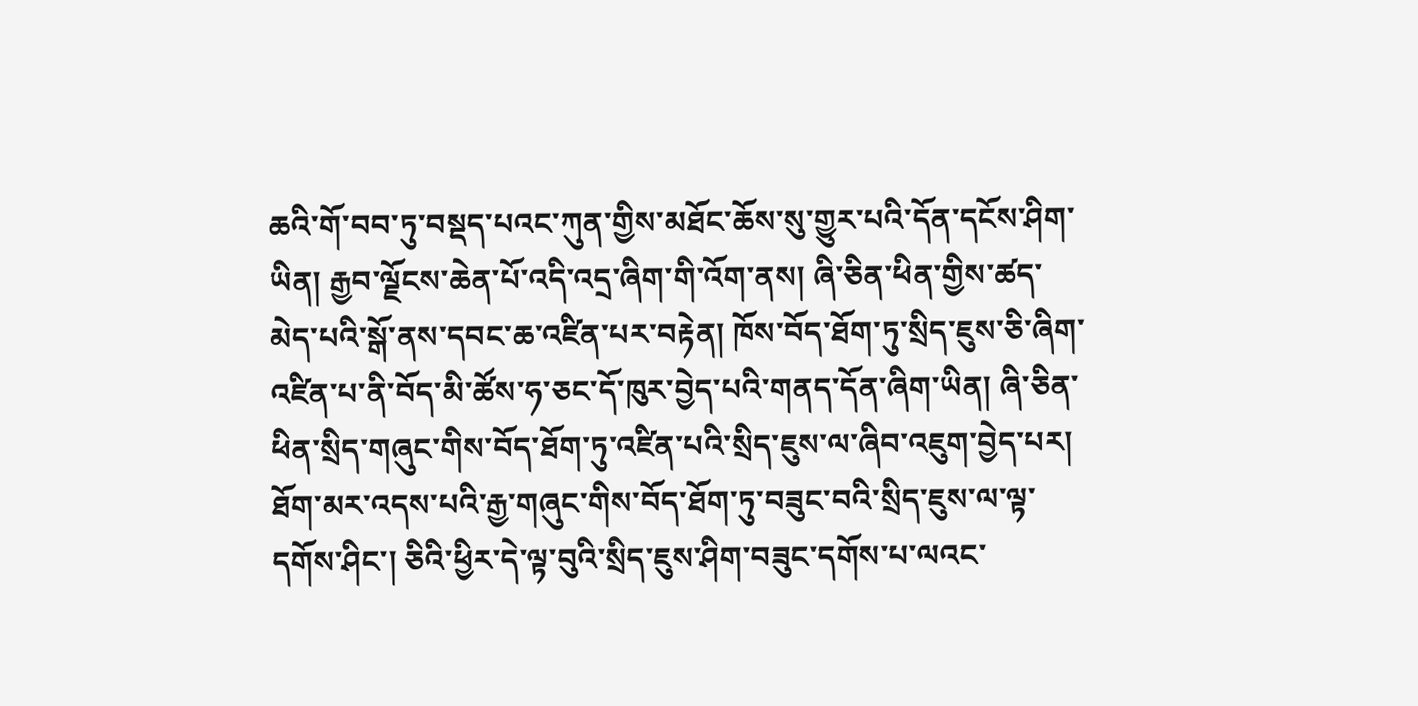ཆའི་གོ་བབ་ཏུ་བསྡད་པའང་ཀུན་གྱིས་མཐོང་ཆོས་སུ་གྱུར་པའི་དོན་དངོས་ཤིག་ཡིན། རྒྱབ་ལྗོངས་ཆེན་པོ་འདི་འདྲ་ཞིག་གི་འོག་ནས། ཞི་ཅིན་ཕིན་གྱིས་ཚད་མེད་པའི་སྒོ་ནས་དབང་ཆ་འཛིན་པར་བརྟེན། ཁོས་བོད་ཐོག་ཏུ་སྲིད་ཇུས་ཅི་ཞིག་འཛིན་པ་ནི་བོད་མི་ཚོས་ཧ་ཅང་དོ་ཁུར་བྱེད་པའི་གནད་དོན་ཞིག་ཡིན། ཞི་ཅིན་ཕིན་སྲིད་གཞུང་གིས་བོད་ཐོག་ཏུ་འཛིན་པའི་སྲིད་ཇུས་ལ་ཞིབ་འཇུག་བྱེད་པར། ཐོག་མར་འདས་པའི་རྒྱ་གཞུང་གིས་བོད་ཐོག་ཏུ་བཟུང་བའི་སྲིད་ཇུས་ལ་ལྟ་དགོས་ཤིང་། ཅིའི་ཕྱིར་དེ་ལྟ་བུའི་སྲིད་ཇུས་ཤིག་བཟུང་དགོས་པ་ལའང་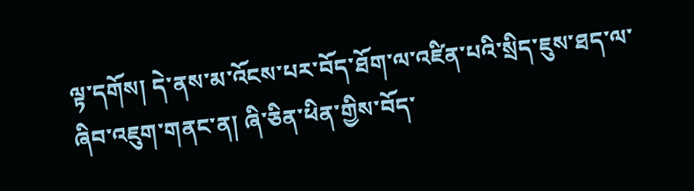ལྟ་དགོས། དེ་ནས་མ་འོངས་པར་བོད་ཐོག་ལ་འཛིན་པའི་སྲིད་ཇུས་ཐད་ལ་ཞིབ་འཇུག་གནང་ན། ཞི་ཅིན་ཕིན་གྱིས་བོད་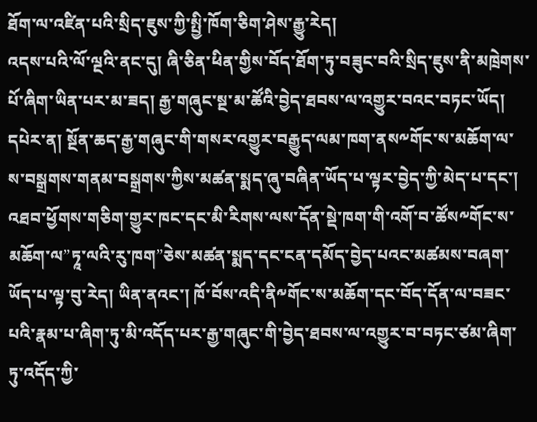ཐོག་ལ་འཛིན་པའི་སྲིད་ཇུས་ཀྱི་སྤྱི་ཁོག་ཅིག་ཤེས་རྒྱུ་རེད།
འདས་པའི་ལོ་ལྔའི་ནང་དུ། ཞི་ཅིན་ཕིན་གྱིས་བོད་ཐོག་ཏུ་བཟུང་བའི་སྲིད་ཇུས་ནི་མཁྲེགས་པོ་ཞིག་ཡིན་པར་མ་ཟད། རྒྱ་གཞུང་སྔ་མ་ཚོའི་བྱེད་ཐབས་ལ་འགྱུར་བའང་བཏང་ཡོད། དཔེར་ན། སྔོན་ཆད་རྒྱ་གཞུང་གི་གསར་འགྱུར་བརྒྱུད་ལམ་ཁག་ནས༸གོང་ས་མཆོག་ལ་ས་བསྒྲགས་གནམ་བསྒྲགས་ཀྱིས་མཚན་སྨད་ཞུ་བཞིན་ཡོད་པ་ལྟར་བྱེད་ཀྱི་མེད་པ་དང་། འཐབ་ཕྱོགས་གཅིག་གྱུར་ཁང་དང་མི་རིགས་ལས་དོན་སྡེ་ཁག་གི་འགོ་བ་ཚོས༸གོང་ས་མཆོག་ལ”ཏཱ་ལའི་རུ་ཁག”ཅེས་མཚན་སྨད་དང་ངན་དམོད་བྱེད་པའང་མཚམས་བཞག་ཡོད་པ་ལྟ་བུ་རེད། ཡིན་ནའང་། ཁོ་བོས་འདི་ནི༸གོང་ས་མཆོག་དང་བོད་དོན་ལ་བཟང་པའི་རྣམ་པ་ཞིག་ཏུ་མི་འདོད་པར་རྒྱ་གཞུང་གི་བྱེད་ཐབས་ལ་འགྱུར་བ་བཏང་ཙམ་ཞིག་ཏུ་འདོད་ཀྱི་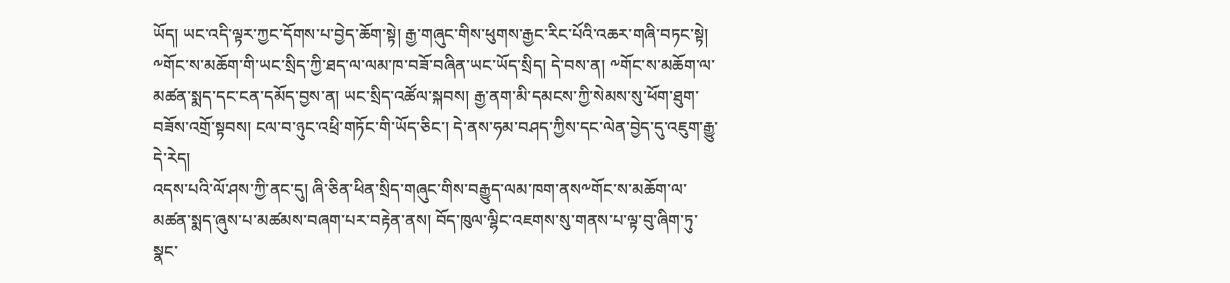ཡོད། ཡང་འདི་ལྟར་ཀྱང་དོགས་པ་བྱེད་ཆོག་སྟེ། རྒྱ་གཞུང་གིས་ཕུགས་རྒྱང་རིང་པོའི་འཆར་གཞི་བཏང་སྟེ། ༸གོང་ས་མཆོག་གི་ཡང་སྲིད་ཀྱི་ཐད་ལ་ལམ་ཁ་བཟོ་བཞིན་ཡང་ཡོད་སྲིད། དེ་བས་ན། ༸གོང་ས་མཆོག་ལ་མཚན་སྨད་དང་ངན་དམོད་བྱས་ན། ཡང་སྲིད་འཚོལ་སྐབས། རྒྱ་ནག་མི་དམངས་ཀྱི་སེམས་སུ་ཕོག་ཐུག་བཟོས་འགྲོ་སྟབས། ངལ་བ་ཉུང་འཕྲི་གཏོང་གི་ཡོད་ཅིང་། དེ་ནས་ཧམ་བཤད་ཀྱིས་དང་ལེན་བྱེད་དུ་འཇུག་རྒྱུ་དེ་རེད།
འདས་པའི་ལོ་ཤས་ཀྱི་ནང་དུ། ཞི་ཅིན་ཕིན་སྲིད་གཞུང་གིས་བརྒྱུད་ལམ་ཁག་ནས༸གོང་ས་མཆོག་ལ་མཚན་སྨད་ཞུས་པ་མཚམས་བཞག་པར་བརྟེན་ནས། བོད་ཁུལ་ལྷིང་འཇགས་སུ་གནས་པ་ལྟ་བུ་ཞིག་ཏུ་སྣང་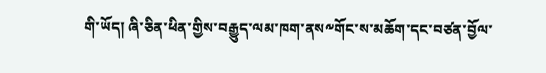གི་ཡོད། ཞི་ཅིན་ཕིན་གྱིས་བརྒྱུད་ལམ་ཁག་ནས༸གོང་ས་མཆོག་དང་བཙན་བྱོལ་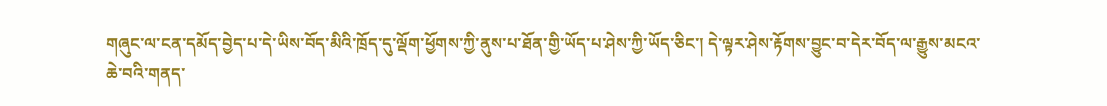གཞུང་ལ་ངན་དམོད་བྱེད་པ་དེ་ཡིས་བོད་མིའི་ཁྲོད་དུ་ལྡོག་ཕྱོགས་ཀྱི་ནུས་པ་ཐོན་གྱི་ཡོད་པ་ཤེས་ཀྱི་ཡོད་ཅིང་། དེ་ལྟར་ཤེས་རྟོགས་བྱུང་བ་དེར་བོད་ལ་རྒྱུས་མངའ་ཆེ་བའི་གནད་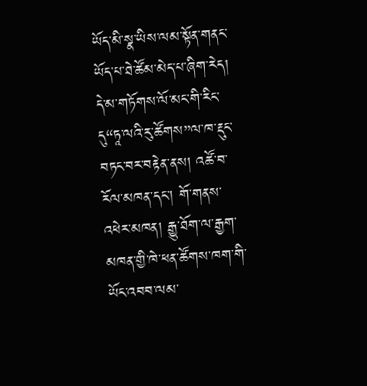ཡོད་མི་སྣ་ཡིས་ལམ་སྟོན་གནང་ཡོད་པ་ཐེ་ཚོམ་མེད་པ་ཞིག་རེད། དེ་མ་གཏོགས་ལོ་མང་གི་རིང་དུ“ཏཱ་ལའི་རུ་ཚོགས”ལ་ཁ་རྡུང་བཏང་བར་བརྟེན་ནས། འཚོ་བ་རོལ་མཁན་དང་། གོ་གནས་འཕེར་མཁན། རྒྱུ་ཐོག་ལ་རྒྱག་མཁན་གྱི་ཁེ་ཕན་ཚོགས་ཁག་གི་ཡོང་འབབ་ལམ་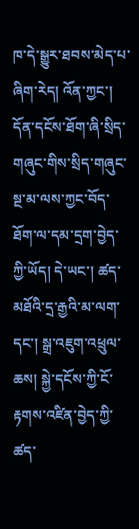ཁ་དེ་སྒྱུར་ཐབས་མེད་པ་ཞིག་རེད། འོན་ཀྱང་། དོན་དངོས་ཐོག་ཞི་སྲིད་གཞུང་གིས་སྲིད་གཞུང་སྔ་མ་ལས་ཀྱང་བོད་ཐོག་ལ་དམ་དྲག་བྱེད་ཀྱི་ཡོད། དེ་ཡང་། ཚད་མཐོའི་དྲ་རྒྱའི་མ་ལག་དང་། སྒྲ་འཇུག་འཕྲུལ་ཆས། སྐྱེ་དངོས་ཀྱི་ངོ་རྟགས་འཛིན་བྱེད་ཀྱི་ཚད་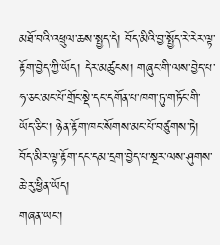མཐོ་བའི་འཕྲུལ་ཆས་སྤྱད་དེ། བོད་མིའི་བྱ་སྤྱོད་རེ་རེར་ལྟ་རྟོག་བྱེད་ཀྱི་ཡོད། དེར་མཚུངས། གཞུང་གི་ལས་བྱེད་པ་ཧ་ཅང་མང་པོ་གྲོང་སྡེ་དང་དགོན་པ་ཁག་ཏུ་གཏོང་གི་ཡོད་ཅིང་། ཉེན་རྟོག་ཁང་སོགས་མང་པོ་བཙུགས་ཏེ། བོད་མིར་ལྟ་རྟོག་དང་དམ་དྲག་བྱེད་པ་སྔར་ལས་ཤུགས་ཆེ་རུ་ཕྱིན་ཡོད།
གཞན་ཡང་།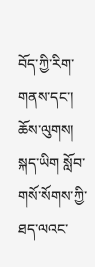བོད་ཀྱི་རིག་གནས་དང་། ཆོས་ལུགས། སྐད་ཡིག སློབ་གསོ་སོགས་ཀྱི་ཐད་ལའང་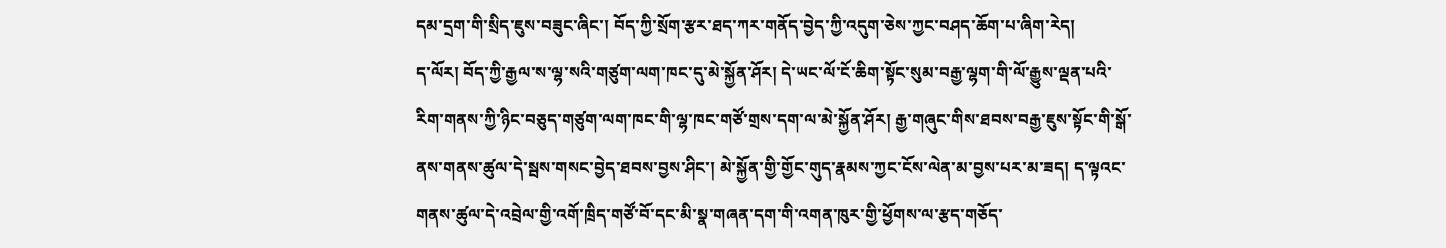དམ་དྲག་གི་སྲིད་ཇུས་བཟུང་ཞིང་། བོད་ཀྱི་སྲོག་རྩར་ཐད་ཀར་གནོད་བྱེད་ཀྱི་འདུག་ཅེས་ཀྱང་བཤད་ཆོག་པ་ཞིག་རེད།
ད་ལོར། བོད་ཀྱི་རྒྱལ་ས་ལྷ་སའི་གཙུག་ལག་ཁང་དུ་མེ་སྐྱོན་ཤོར། དེ་ཡང་ལོ་ངོ་ཆིག་སྟོང་སུམ་བརྒྱ་ལྷག་གི་ལོ་རྒྱུས་ལྡན་པའི་རིག་གནས་ཀྱི་ཉིང་བཅུད་གཙུག་ལག་ཁང་གི་ལྷ་ཁང་གཙོ་གྲས་དག་ལ་མེ་སྐྱོན་ཤོར། རྒྱ་གཞུང་གིས་ཐབས་བརྒྱ་ཇུས་སྟོང་གི་སྒོ་ནས་གནས་ཚུལ་དེ་སྦས་གསང་བྱེད་ཐབས་བྱས་ཤིང་། མེ་སྐྱོན་གྱི་གྱོང་གུད་རྣམས་ཀྱང་ངོས་ལེན་མ་བྱས་པར་མ་ཟད། ད་ལྟའང་གནས་ཚུལ་དེ་འབྲེལ་གྱི་འགོ་ཁྲིད་གཙོ་བོ་དང་མི་སྣ་གཞན་དག་གི་འགན་ཁུར་གྱི་ཕྱོགས་ལ་རྩད་གཅོད་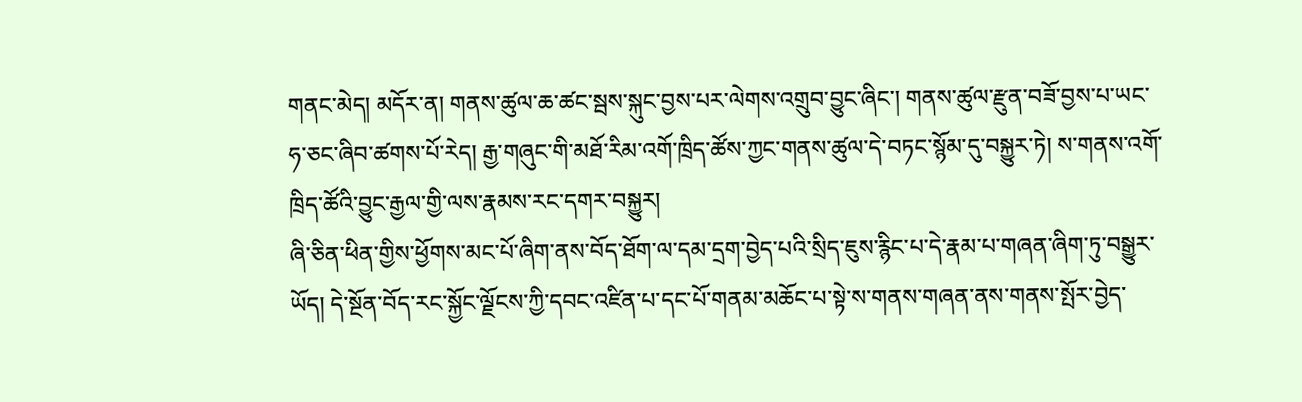གནང་མེད། མདོར་ན། གནས་ཚུལ་ཆ་ཚང་སྦས་སྐུང་བྱས་པར་ལེགས་འགྲུབ་བྱུང་ཞིང་། གནས་ཚུལ་རྫུན་བཟོ་བྱས་པ་ཡང་ཧ་ཅང་ཞིབ་ཚགས་པོ་རེད། རྒྱ་གཞུང་གི་མཐོ་རིམ་འགོ་ཁྲིད་ཚོས་ཀྱང་གནས་ཚུལ་དེ་བཏང་སྙོམ་དུ་བསྐྱུར་ཏེ། ས་གནས་འགོ་ཁྲིད་ཚོའི་བྱུང་རྒྱལ་གྱི་ལས་རྣམས་རང་དགར་བསྐྱུར།
ཞི་ཅིན་ཕིན་གྱིས་ཕྱོགས་མང་པོ་ཞིག་ནས་བོད་ཐོག་ལ་དམ་དྲག་བྱེད་པའི་སྲིད་ཇུས་རྙིང་པ་དེ་རྣམ་པ་གཞན་ཞིག་ཏུ་བསྒྱུར་ཡོད། དེ་སྔོན་བོད་རང་སྐྱོང་ལྗོངས་ཀྱི་དབང་འཛིན་པ་དང་པོ་གནམ་མཆོང་པ་སྟེ་ས་གནས་གཞན་ནས་གནས་སྤོར་བྱེད་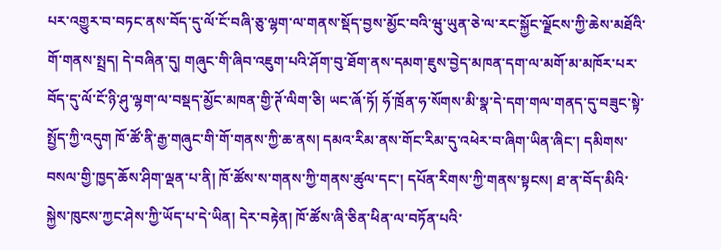པར་འགྱུར་བ་བཏང་ནས་བོད་དུ་ལོ་ངོ་བཞི་ཅུ་ལྷག་ལ་གནས་སྡོད་བྱས་མྱོང་བའི་ཝུ་ཡུན་ཅེ་ལ་རང་སྐྱོང་ལྗོངས་ཀྱི་ཆེས་མཐོའི་གོ་གནས་སྤྲད། དེ་བཞིན་དུ། གཞུང་གི་ཞིབ་འཇུག་པའི་ཤོག་བུ་ཐོག་ནས་དམག་ཇུས་བྱེད་མཁན་དག་ལ་མགོ་མ་མཁོར་པར་བོད་དུ་ལོ་ངོ་ཉི་ཤུ་ལྷག་ལ་བསྡད་མྱོང་མཁན་གྱི་ཊོ་ལིག་ཅི། ཡང་ཞོ་ཏོ། ཧོ་ཁྲོན་ཧ་སོགས་མི་སྣ་དེ་དག་གལ་གནད་དུ་བཟུང་སྟེ་སྤྱོད་ཀྱི་འདུག ཁོ་ཚོ་ནི་རྒྱ་གཞུང་གི་གོ་གནས་ཀྱི་ཆ་ནས། དམའ་རིམ་ནས་གོང་རིམ་དུ་འཕེར་བ་ཞིག་ཡིན་ཞིང་། དམིགས་བསལ་གྱི་ཁྱད་ཆོས་ཤིག་ལྡན་པ་ནི། ཁོ་ཚོས་ས་གནས་ཀྱི་གནས་ཚུལ་དང་། དཔོན་རིགས་ཀྱི་གནས་སྟངས། ཐ་ན་བོད་མིའི་སྐྱེས་ཁུངས་ཀྱང་ཤེས་ཀྱི་ཡོད་པ་དེ་ཡིན། དེར་བརྟེན། ཁོ་ཚོས་ཞི་ཅིན་ཕིན་ལ་བཏོན་པའི་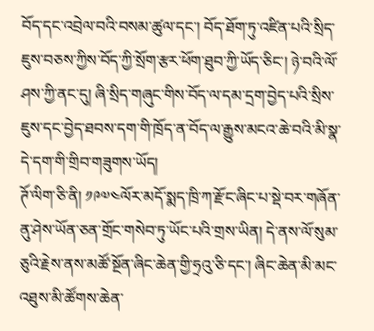བོད་དང་འབྲེལ་བའི་བསམ་ཚུལ་དང་། བོད་ཐོག་ཏུ་འཛིན་པའི་སྲིད་ཇུས་བཅས་ཀྱིས་བོད་ཀྱི་སྲོག་རྩར་ཕོག་ཐུབ་ཀྱི་ཡོད་ཅིང་། ཉེ་བའི་ལོ་ཤས་ཀྱི་ནང་དུ། ཞི་སྲིད་གཞུང་གིས་བོད་ལ་དམ་དྲག་བྱེད་པའི་སྲིས་ཇུས་དང་བྱེད་ཐབས་དག་གི་ཁྲོད་ན་བོད་ལ་རྒྱུས་མངའ་ཆེ་བའི་མི་སྣ་དེ་དག་གི་གྲིབ་གཟུགས་ཡོད།
ཊོ་ལིག་ཅི་ནི། ༡༩༧༤ལོར་མདོ་སྨད་ཁྲི་ཀ་རྫོང་ཞིང་པ་སྡེ་བར་གཞོན་ནུ་ཤེས་ཡོན་ཅན་གྲོང་གསེབ་ཏུ་ཡོང་པའི་གྲས་ཡིན། དེ་ནས་ལོ་སུམ་ཅུའི་རྗེས་ནས་མཚོ་སྔོན་ཞིང་ཆེན་གྱི་ཧྲའུ་ཅི་དང་། ཞིང་ཆེན་མི་མང་འཐུས་མི་ཚོགས་ཆེན་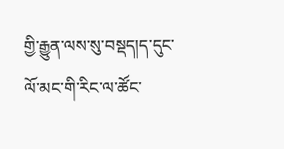གྱི་རྒྱུན་ལས་སུ་བསྡད།ད་དུང་ལོ་མང་གི་རིང་ལ་ཚོང་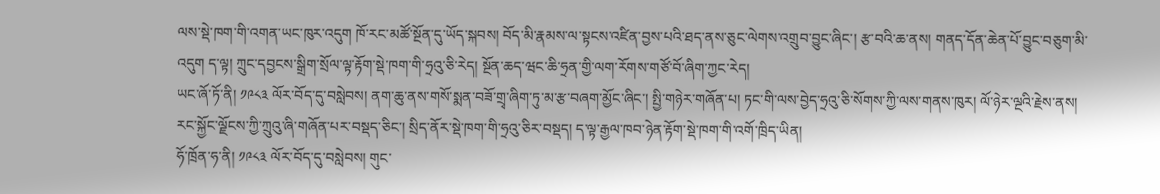ལས་སྡེ་ཁག་གི་འགན་ཡང་ཁུར་འདུག ཁོ་རང་མཚོ་སྔོན་དུ་ཡོད་སྐབས། བོད་མི་རྣམས་ལ་སྟངས་འཛིན་བྱས་པའི་ཐད་ནས་ཅུང་ལེགས་འགྲུབ་བྱུང་ཞིང་། རྩ་བའི་ཆ་ནས། གནད་དོན་ཆེན་པོ་བྱུང་བཅུག་མི་འདུག ད་ལྟ། ཀྲུང་དབྱངས་སྒྲིག་སྲོལ་ལྟ་རྟོག་སྡེ་ཁག་གི་ཧྲའུ་ཅི་རེད། སྔོན་ཆད་ཝང་ཆི་ཧྲན་གྱི་ལག་རོགས་གཙོ་བོ་ཞིག་ཀྱང་རེད།
ཡང་ཞོ་ཏོ་ནི། ༡༩༨༣ ལོར་བོད་དུ་བསླེབས། ནག་ཆུ་ནས་གསོ་སྨན་བཟོ་གྲྭ་ཞིག་ཏུ་མ་རྩ་བཞག་མྱོང་ཞིང་། སྤྱི་གཉེར་གཞོན་པ། ཏང་གི་ལས་བྱེད་ཧྲའུ་ཅི་སོགས་ཀྱི་ལས་གནས་ཁུར། ལོ་ཉེར་ལྔའི་རྗེས་ནས། རང་སྐྱོང་ལྗོངས་ཀྱི་ཀྲུའུ་ཞི་གཞོན་པར་བསྡད་ཅིང་། སྲིད་ནོར་སྡེ་ཁག་གི་ཧྲའུ་ཅིར་བསྡད། ད་ལྟ་རྒྱལ་ཁབ་ཉེན་རྟོག་སྡེ་ཁག་གི་འགོ་ཁྲིད་ཡིན།
ཧོ་ཁྲོན་ཧ་ནི། ༡༩༨༣ ལོར་བོད་དུ་བསླེབས། གུང་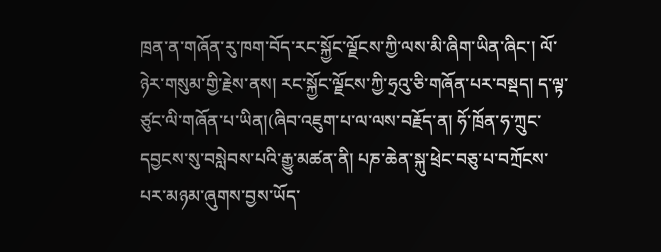ཁྲན་ན་གཞོན་རུ་ཁག་བོད་རང་སྐྱོང་ལྗོངས་ཀྱི་ལས་མི་ཞིག་ཡིན་ཞིང་། ལོ་ཉེར་གསུམ་གྱི་རྗེས་ནས། རང་སྐྱོང་ལྗོངས་ཀྱི་ཧྲའུ་ཅི་གཞོན་པར་བསྡད། ད་ལྟ་ཙུང་ལི་གཞོན་པ་ཡིན།(ཞིབ་འཇུག་པ་ལ་ལས་བརྗོད་ན། ཧོ་ཁྲོན་ཧ་ཀྲུང་དབྱངས་སུ་བསླེབས་པའི་རྒྱུ་མཚན་ནི། པཎ་ཆེན་སྐུ་ཕྲེང་བཅུ་པ་བཀྲོངས་པར་མཉམ་ཞུགས་བྱས་ཡོད་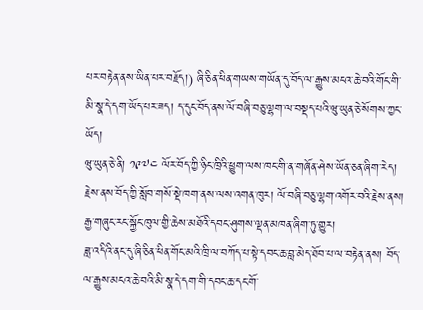པར་བརྟེན་ནས་ཡིན་པར་བརྗོད།) ཞི་ཅིན་ཕིན་གཡས་གཡོན་དུ་བོད་ལ་རྒྱུས་མངའ་ཆེ་བའི་གོང་གི་མི་སྣ་དེ་དག་ཡོད་པར་ཟད། ད་དུང་བོད་ནས་ལོ་བཞི་བཅུ་ལྷག་ལ་བསྡད་པའི་ཝུ་ཡུན་ཅེ་སོགས་ཀྱང་ཡོད།
ཝུ་ཡུན་ཅེ་ནི། ༡༩༧༤ ལོར་བོད་ཀྱི་ཉིང་ཁྲིའི་ཕྱུག་ལས་ཁང་གི་ན་གཞོན་ཤེས་ཡོན་ཅན་ཞིག་རེད། རྗེས་ནས་བོད་ཀྱི་སློབ་གསོ་སྡེ་ཁག་ནས་ལས་འགན་ཁུར། ལོ་བཞི་བཅུ་ལྷག་འགོར་བའི་རྗེས་ནས། རྒྱ་གཞུང་རང་སྐྱོང་ཁུལ་གྱི་ཆེས་མཐོའི་དབང་ཤུགས་ལྡན་མཁན་ཞིག་ཏུ་གྱུར།
ཟླ་འདིའི་ནང་དུ་ཞི་ཅིན་ཕིན་གོང་མའི་ཁྲི་ལ་བཀོད་པ་སྟེ་དབང་ཆ་བླ་མེད་ཐོབ་པ་ལ་བརྟེན་ནས། བོད་ལ་རྒྱུས་མངའ་ཆེ་བའི་མི་སྣ་དེ་དག་གི་དབང་ཆ་དང་གོ་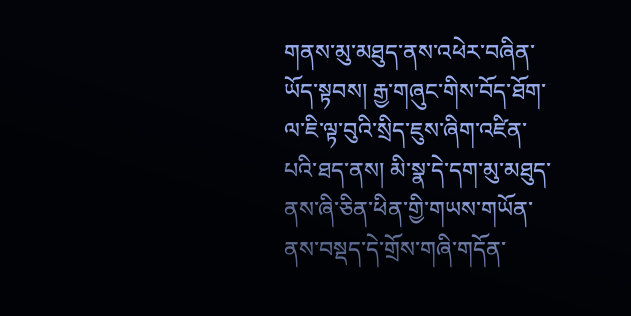གནས་མུ་མཐུད་ནས་འཕེར་བཞིན་ཡོད་སྟབས། རྒྱ་གཞུང་གིས་བོད་ཐོག་ལ་ཇི་ལྟ་བུའི་སྲིད་ཇུས་ཞིག་འཛིན་པའི་ཐད་ནས། མི་སྣ་དེ་དག་མུ་མཐུད་ནས་ཞི་ཅིན་ཕིན་གྱི་གཡས་གཡོན་ནས་བསྡད་དེ་གྲོས་གཞི་གདོན་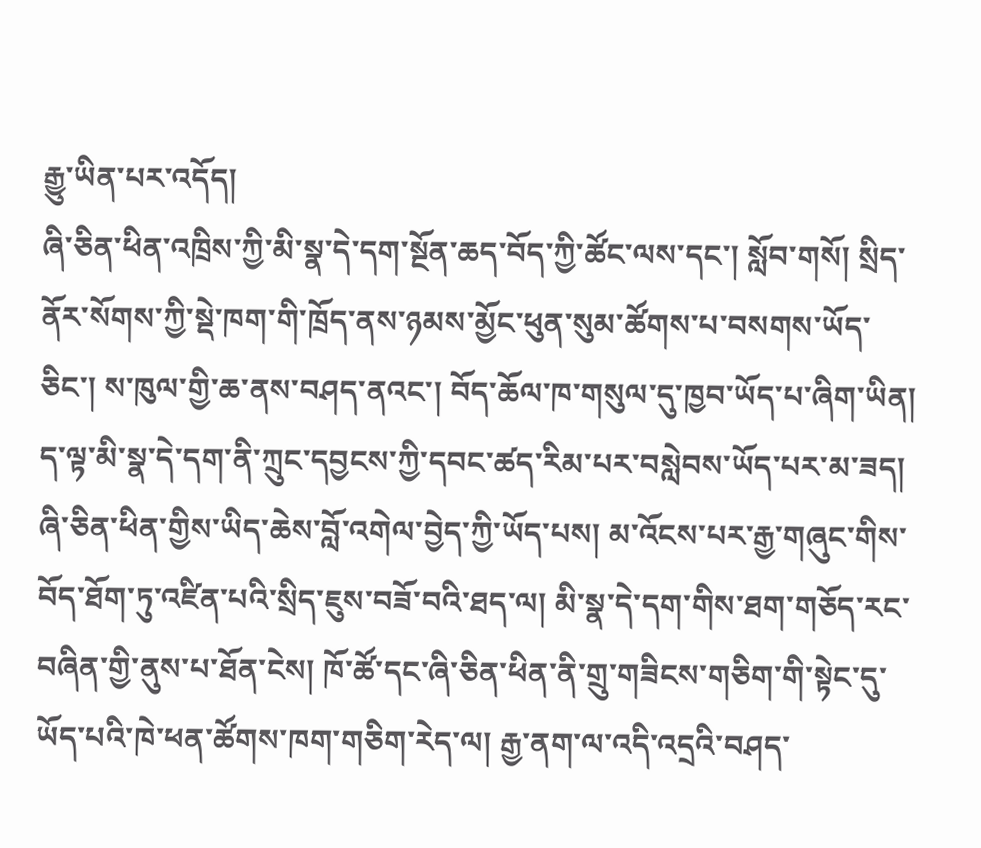རྒྱུ་ཡིན་པར་འདོད།
ཞི་ཅིན་ཕིན་འཁྲིས་ཀྱི་མི་སྣ་དེ་དག་སྔོན་ཆད་བོད་ཀྱི་ཚོང་ལས་དང་། སློབ་གསོ། སྲིད་ནོར་སོགས་ཀྱི་སྡེ་ཁག་གི་ཁྲོད་ནས་ཉམས་མྱོང་ཕུན་སུམ་ཚོགས་པ་བསགས་ཡོད་ཅིང་། ས་ཁུལ་གྱི་ཆ་ནས་བཤད་ནའང་། བོད་ཆོལ་ཁ་གསུལ་དུ་ཁྱབ་ཡོད་པ་ཞིག་ཡིན། ད་ལྟ་མི་སྣ་དེ་དག་ནི་ཀྲུང་དབྱངས་ཀྱི་དབང་ཚད་རིམ་པར་བསླེབས་ཡོད་པར་མ་ཟད། ཞི་ཅིན་ཕིན་གྱིས་ཡིད་ཆེས་བློ་འགེལ་བྱེད་ཀྱི་ཡོད་པས། མ་འོངས་པར་རྒྱ་གཞུང་གིས་བོད་ཐོག་ཏུ་འཛིན་པའི་སྲིད་ཇུས་བཟོ་བའི་ཐད་ལ། མི་སྣ་དེ་དག་གིས་ཐག་གཅོད་རང་བཞིན་གྱི་ནུས་པ་ཐོན་ངེས། ཁོ་ཚོ་དང་ཞི་ཅིན་ཕིན་ནི་གྲུ་གཟིངས་གཅིག་གི་སྟེང་དུ་ཡོད་པའི་ཁེ་ཕན་ཚོགས་ཁག་གཅིག་རེད་ལ། རྒྱ་ནག་ལ་འདི་འདྲའི་བཤད་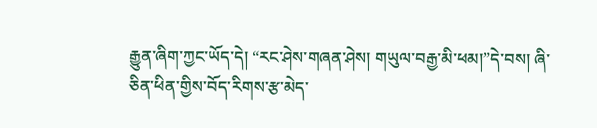རྒྱུན་ཞིག་ཀྱང་ཡོད་དེ། “རང་ཤེས་གཞན་ཤེས། གཡུལ་བརྒྱ་མི་ཕམ།”དེ་བས། ཞི་ཅིན་ཕིན་གྱིས་བོད་རིགས་རྩ་མེད་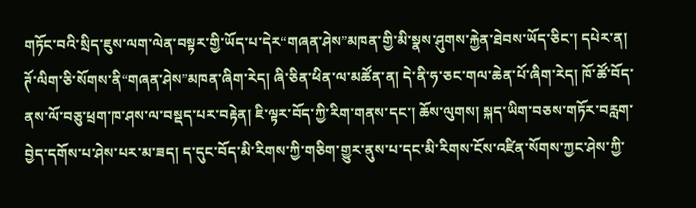གཏོང་བའི་སྲིད་ཇུས་ལག་ལེན་བསྟར་གྱི་ཡོད་པ་དེར“གཞན་ཤེས”མཁན་གྱི་མི་སྣས་ཤུགས་རྐྱེན་ཐེབས་ཡོད་ཅིང་། དཔེར་ན། ཊོ་ལིག་ཅི་སོགས་ནི“གཞན་ཤེས”མཁན་ཞིག་རེད། ཞི་ཅིན་ཕིན་ལ་མཚོན་ན། དེ་ནི་ཧ་ཅང་གལ་ཆེན་པོ་ཞིག་རེད། ཁོ་ཚོ་བོད་ནས་ལོ་བཅུ་ཕྲག་ཁ་ཤས་ལ་བསྡད་པར་བརྟེན། ཇི་ལྟར་བོད་ཀྱི་རིག་གནས་དང་། ཆོས་ལུགས། སྐད་ཡིག་བཅས་གཏོར་བརླག་བྱེད་དགོས་པ་ཤེས་པར་མ་ཟད། ད་དུང་བོད་མི་རིགས་ཀྱི་གཅིག་གྱུར་ནུས་པ་དང་མི་རིགས་ངོས་འཛིན་སོགས་ཀྱང་ཤེས་ཀྱི་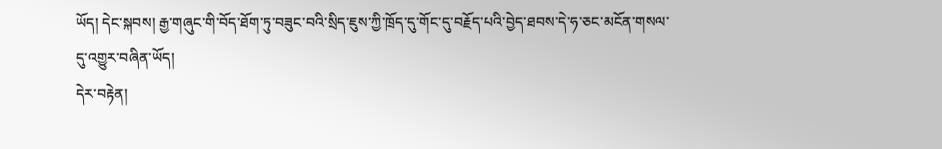ཡོད། དེང་སྐབས། རྒྱ་གཞུང་གི་བོད་ཐོག་ཏུ་བཟུང་བའི་སྲིད་ཇུས་ཀྱི་ཁྲོད་དུ་གོང་དུ་བརྗོད་པའི་བྱེད་ཐབས་དེ་ཧ་ཅང་མངོན་གསལ་དུ་འགྱུར་བཞིན་ཡོད།
དེར་བརྟེན།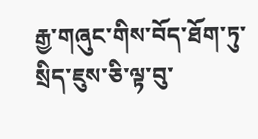རྒྱ་གཞུང་གིས་བོད་ཐོག་ཏུ་སྲིད་ཇུས་ཅི་ལྟ་བུ་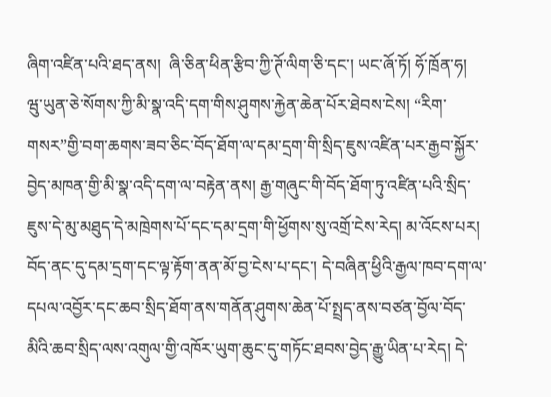ཞིག་འཛིན་པའི་ཐད་ནས།  ཞི་ཅིན་ཕིན་རྩིབ་ཀྱི་ཊོ་ལིག་ཅི་དང་། ཡང་ཞོ་ཏོ། ཧོ་ཁྲོན་ཧ། ཝུ་ཡུན་ཅེ་སོགས་ཀྱི་མི་སྣ་འདི་དག་གིས་ཤུགས་རྐྱེན་ཆེན་པོར་ཐེབས་ངེས། “རིག་གསར”གྱི་བག་ཆགས་ཟབ་ཅིང་བོད་ཐོག་ལ་དམ་དྲག་གི་སྲིད་ཇུས་འཛིན་པར་རྒྱབ་སྐྱོར་བྱེད་མཁན་གྱི་མི་སྣ་འདི་དག་ལ་བརྟེན་ནས། རྒྱ་གཞུང་གི་བོད་ཐོག་ཏུ་འཛིན་པའི་སྲིད་ཇུས་དེ་མུ་མཐུད་དེ་མཁྲེགས་པོ་དང་དམ་དྲག་གི་ཕྱོགས་སུ་འགྲོ་ངེས་རེད། མ་འོངས་པར། བོད་ནང་དུ་དམ་དྲག་དང་ལྟ་རྟོག་ནན་མོ་བྱ་ངེས་པ་དང་། དེ་བཞིན་ཕྱིའི་རྒྱལ་ཁབ་དག་ལ་དཔལ་འབྱོར་དང་ཆབ་སྲིད་ཐོག་ནས་གནོན་ཤུགས་ཆེན་པོ་སྤྲད་ནས་བཙན་བྱོལ་བོད་མིའི་ཆབ་སྲིད་ལས་འགུལ་གྱི་འཁོར་ཡུག་ཆུང་དུ་གཏོང་ཐབས་བྱེད་རྒྱུ་ཡིན་པ་རེད། དེ་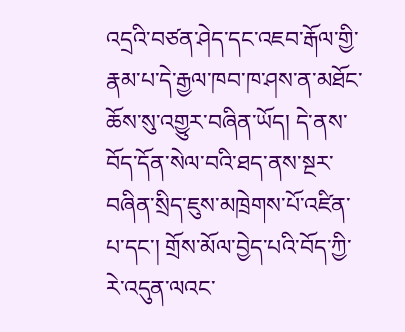འདྲའི་བཙན་ཤེད་དང་འཇབ་རྒོལ་གྱི་རྣམ་པ་དེ་རྒྱལ་ཁབ་ཁ་ཤས་ན་མཐོང་ཆོས་སུ་འགྱུར་བཞིན་ཡོད། དེ་ནས་བོད་དོན་སེལ་བའི་ཐད་ནས་སྔར་བཞིན་སྲིད་ཇུས་མཁྲེགས་པོ་འཛིན་པ་དང་། གྲོས་མོལ་བྱེད་པའི་བོད་ཀྱི་རེ་འདུན་ལའང་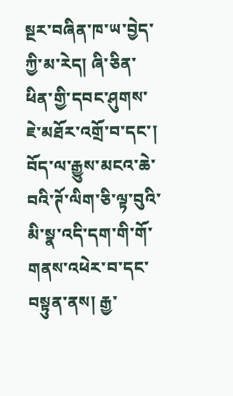སྔར་བཞིན་ཁ་ཡ་བྱེད་ཀྱི་མ་རེད། ཞི་ཅིན་ཕིན་གྱི་དབང་ཤུགས་ཇེ་མཐོར་འགྲོ་བ་དང་། བོད་ལ་རྒྱུས་མངའ་ཆེ་བའི་ཊོ་ལིག་ཅི་ལྟ་བུའི་མི་སྣ་འདི་དག་གི་གོ་གནས་འཕེར་བ་དང་བསྟུན་ནས། རྒྱ་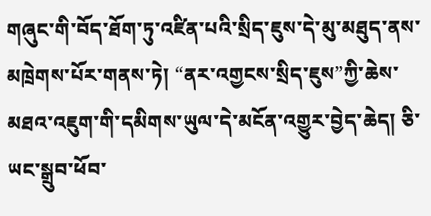གཞུང་གི་བོད་ཐོག་ཏུ་འཛིན་པའི་སྲིད་ཇུས་དེ་མུ་མཐུད་ནས་མཁྲེགས་པོར་གནས་ཏེ། “ནར་འགྱངས་སྲིད་ཇུས”ཀྱི་ཆེས་མཐའ་འཇུག་གི་དམིགས་ཡུལ་དེ་མངོན་འགྱུར་བྱེད་ཆེད། ཅི་ཡང་སྒྲུབ་ཕོབ་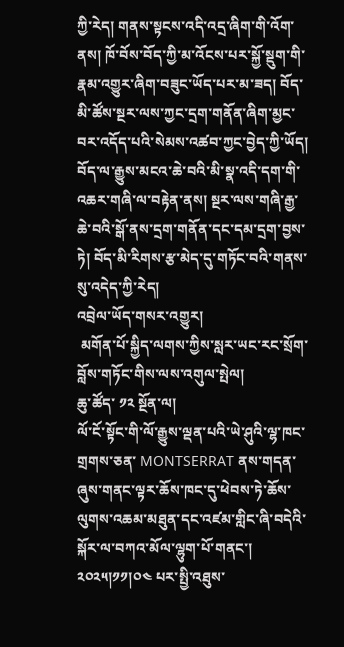ཀྱི་རེད། གནས་སྟངས་འདི་འདྲ་ཞིག་གི་འོག་ནས། ཁོ་བོས་བོད་ཀྱི་མ་འོངས་པར་སྐྱོ་སྡུག་གི་རྣམ་འགྱུར་ཞིག་བཟུང་ཡོད་པར་མ་ཟད། བོད་མི་ཚོས་སྔར་ལས་ཀྱང་དྲག་གནོན་ཞིག་མྱང་བར་འདོད་པའི་སེམས་འཚབ་ཀྱང་བྱེད་ཀྱི་ཡོད།  བོད་ལ་རྒྱུས་མངའ་ཆེ་བའི་མི་སྣ་འདི་དག་གི་འཆར་གཞི་ལ་བརྟེན་ནས། སྔར་ལས་གཞི་རྒྱ་ཆེ་བའི་སྒོ་ནས་དྲག་གནོན་དང་དམ་དྲག་བྱས་ཏེ། བོད་མི་རིགས་རྩ་མེད་དུ་གཏོང་བའི་གནས་སུ་འདེད་ཀྱི་རེད།
འབྲེལ་ཡོད་གསར་འགྱུར།
 མགོན་པོ་སྐྱིད་ལགས་ཀྱིས་སླར་ཡང་རང་སྲོག་བློས་གཏོང་གིས་ལས་འགུལ་སྤེལ།
ཆུ་ཚོད་ ༡༢ སྔོན་ལ།
ལོ་ངོ་སྟོང་གི་ལོ་རྒྱུས་ལྡན་པའི་ཡེ་ཤུའི་ལྷ་ཁང་གྲགས་ཅན་ MONTSERRAT ནས་གདན་ཞུས་གནང་ལྟར་ཆོས་ཁང་དུ་ཕེབས་ཏེ་ཆོས་ལུགས་འཆམ་མཐུན་དང་འཛམ་གླིང་ཞི་བདེའི་སྐོར་ལ་བཀའ་མོལ་ལྷུག་པོ་གནང་། ༢༠༢༥།༡༡།༠༤ པར་སྤྱི་འཐུས་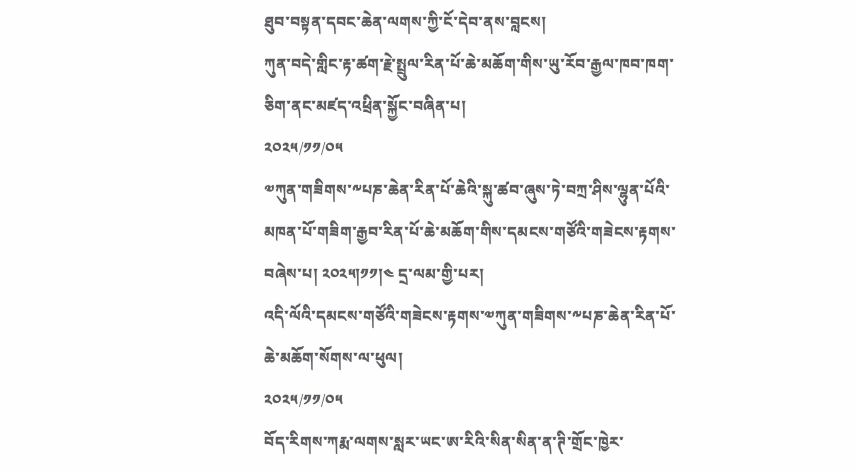ཐུབ་བསྟན་དབང་ཆེན་ལགས་ཀྱི་ངོ་དེབ་ནས་བླངས།
ཀུན་བདེ་གླིང་རྟ་ཚག་རྗེ་སྤྲུལ་རིན་པོ་ཆེ་མཆོག་གིས་ཡུ་རོབ་རྒྱལ་ཁབ་ཁག་ཅིག་ནང་མཛད་འཕྲིན་སྐྱོང་བཞིན་པ།
༢༠༢༥/༡༡/༠༥
༧ཀུན་གཟིགས་༸པཎ་ཆེན་རིན་པོ་ཆེའི་སྐུ་ཚབ་ཞུས་ཏེ་བཀྲ་ཤིས་ལྷུན་པོའི་མཁན་པོ་གཟིག་རྒྱབ་རིན་པོ་ཆེ་མཆོག་གིས་དམངས་གཙོའི་གཟེངས་རྟགས་བཞེས་པ། ༢༠༢༥།༡༡།༤ དྲ་ལམ་གྱི་པར།
འདི་ལོའི་དམངས་གཙོའི་གཟེངས་རྟགས་༧ཀུན་གཟིགས་༸པཎ་ཆེན་རིན་པོ་ཆེ་མཆོག་སོགས་ལ་ཕུལ།
༢༠༢༥/༡༡/༠༥
བོད་རིགས་ཀརྨ་ལགས་སླར་ཡང་ཨ་རིའི་སིན་སིན་ན་ཊི་གྲོང་ཁྱེར་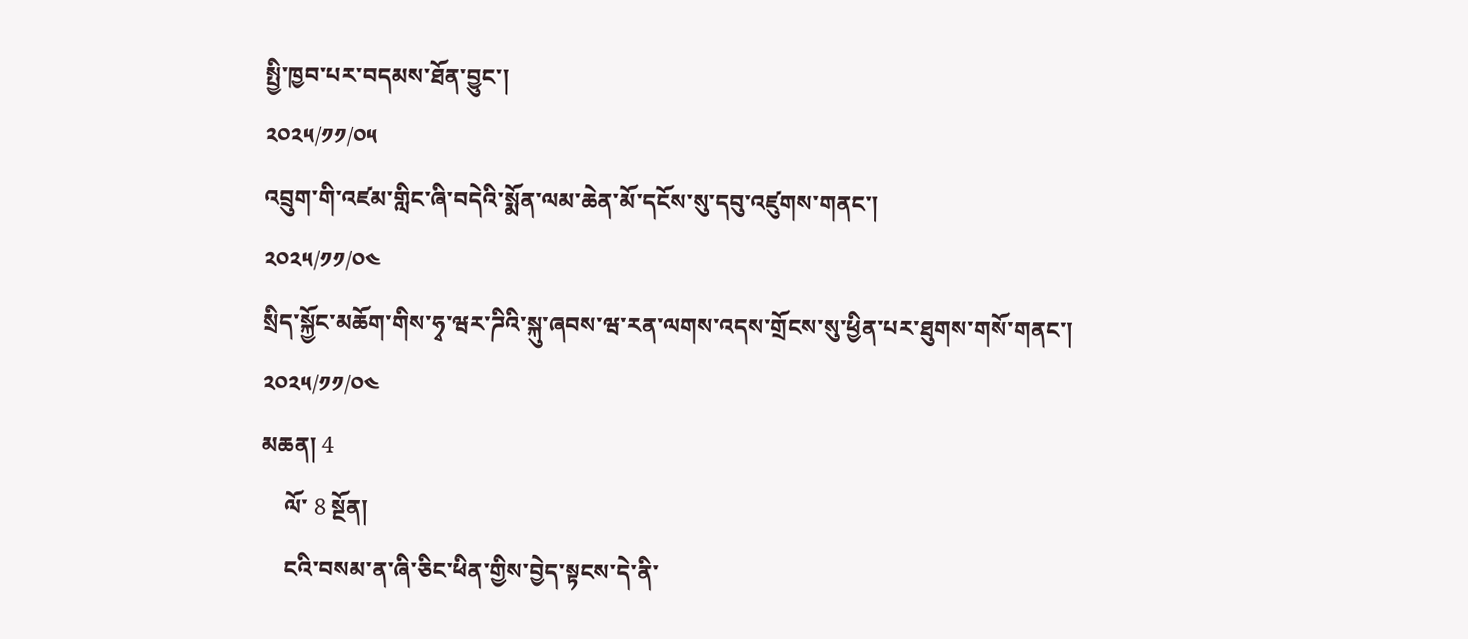སྤྱི་ཁྱབ་པར་བདམས་ཐོན་བྱུང་།
༢༠༢༥/༡༡/༠༥
འབྲུག་གི་འཛམ་གླིང་ཞི་བདེའི་སྨོན་ལམ་ཆེན་མོ་དངོས་སུ་དབུ་འཛུགས་གནང་།
༢༠༢༥/༡༡/༠༤
སྲིད་སྐྱོང་མཆོག་གིས་ཧྭ་ཝར་ཌིའི་སྐུ་ཞབས་ཝ་རན་ལགས་འདས་གྲོངས་སུ་ཕྱིན་པར་ཐུགས་གསོ་གནང་།
༢༠༢༥/༡༡/༠༤
མཆན། 4
    ལོ་ 8 སྔོན།
    ངའི་བསམ་ན་ཞི་ཅིང་ཕིན་གྱིས་བྱེད་སྟངས་དེ་ནི་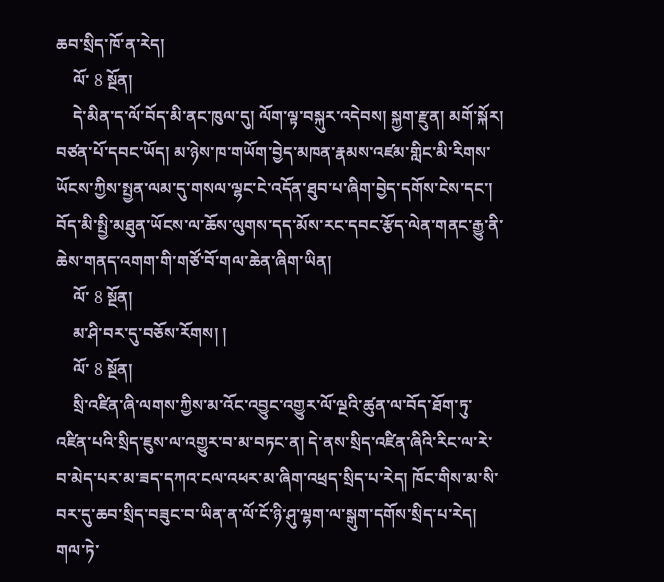ཆབ་སྲིད་ཁོ་ན་རེད།
    ལོ་ 8 སྔོན།
    དེ་མིན་ད་ལོ་བོད་མི་ནང་ཁུལ་དུ། ལོག་ལྟ་བསྐུར་འདེབས། སྐྱག་རྫུན། མགོ་སྐོར། བཙན་པོ་དབང་ཡོད། མ་ཉེས་ཁ་གཡོག་བྱེད་མཁན་རྣམས་འཛམ་གླིང་མི་རིགས་ཡོངས་ཀྱིས་སྤྱན་ལམ་དུ་གསལ་ལྷང་ངེ་འདོན་ཐུབ་པ་ཞིག་བྱེད་དགོས་ངེས་དང་། བོད་མི་སྤྱི་མཐུན་ཡོངས་ལ་ཆོས་ལུགས་དད་མོས་རང་དབང་རྩོད་ལེན་གནང་རྒྱུ་ནི་ཆེས་གནད་འགག་གི་གཙོ་བོ་གལ་ཆེན་ཞིག་ཡིན།
    ལོ་ 8 སྔོན།
    མ་ཤི་བར་དུ་བཅོས་རོགས། །
    ལོ་ 8 སྔོན།
    སྲི་འཛིན་ཞི་ལགས་ཀྱིས་མ་འོང་འབྱུང་འགྱུར་ལོ་ལྔའི་ཚུན་ལ་བོད་ཐོག་ཏུ་འཛིན་པའི་སྲིད་ཇུས་ལ་འགྱུར་བ་མ་བཏང་ན། དེ་ནས་སྲིད་འཛིན་ཞིའི་རིང་ལ་རེ་བ་མེད་པར་མ་ཟད་དཀའ་ངལ་འཕར་མ་ཞིག་འཕྲད་སྲིད་པ་རེད། ཁོང་གིས་མ་སི་བར་དུ་ཆབ་སྲིད་བཟུང་བ་ཡིན་ན་ལོ་ངོ་ཉི་ཤུ་ལྷག་ལ་སྒུག་དགོས་སྲིད་པ་རེད། གལ་ཏེ་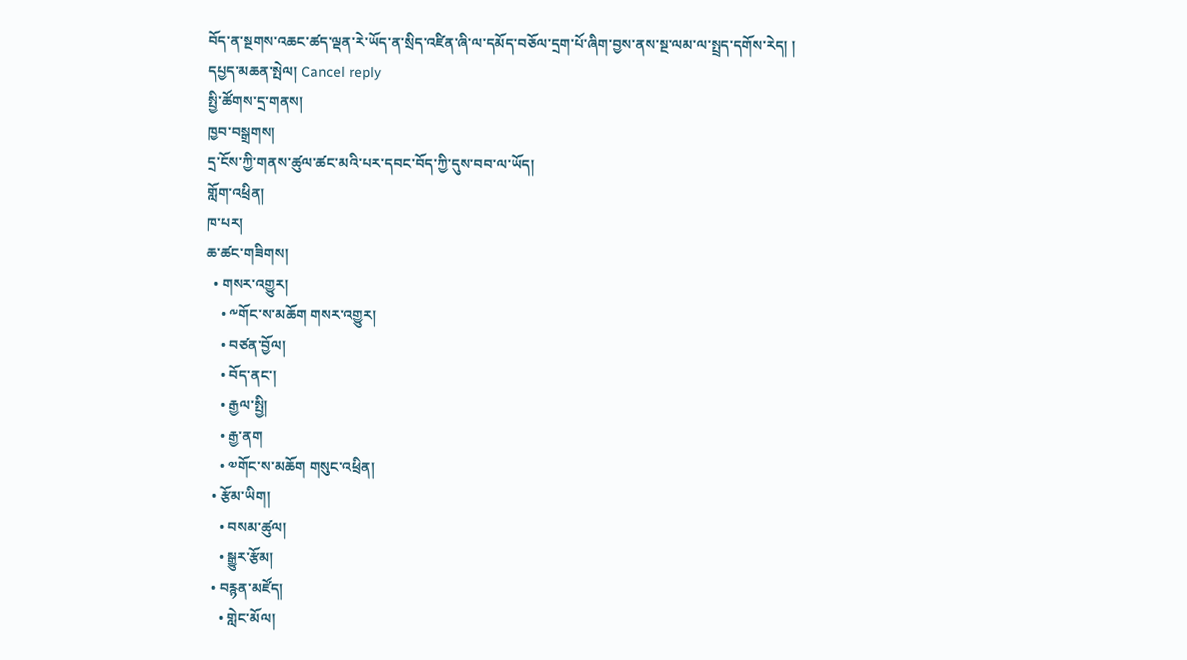བོད་ན་སྔགས་འཆང་ཚད་ལྡན་རེ་ཡོད་ན་སྲིད་འཛིན་ཞི་ལ་དམོད་བཅོལ་དྲག་པོ་ཞིག་བྱས་ནས་སྔ་ལམ་ལ་སྤྲད་དགོས་རེད། །
དཔྱད་མཆན་སྤེལ། Cancel reply
སྤྱི་ཚོགས་དྲ་གནས།
ཁྱབ་བསྒྲགས།
དྲ་ངོས་ཀྱི་གནས་ཚུལ་ཚང་མའི་པར་དབང་བོད་ཀྱི་དུས་བབ་ལ་ཡོད།
གློག་འཕྲིན།
ཁ་པར།
ཆ་ཚང་གཟིགས།
  • གསར་འགྱུར།
    • ༸གོང་ས་མཆོག གསར་འགྱུར།
    • བཙན་བྱོལ།
    • བོད་ནང་།
    • རྒྱལ་སྤྱི།
    • རྒྱ་ནག
    • ༧གོང་ས་མཆོག གསུང་འཕྲིན།
  • རྩོམ་ཡིག།
    • བསམ་ཚུལ།
    • སྒྱུར་རྩོམ།
  • བརྙན་མཛོད།
    • གླེང་མོལ།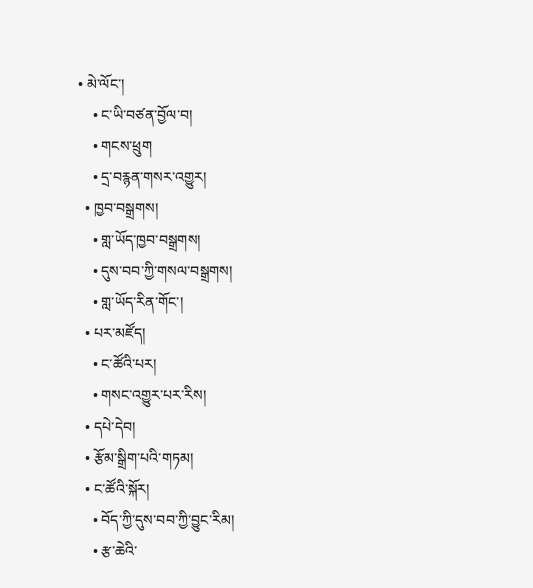• མེ་ལོང་།
    • ང་ཡི་བཙན་བྱོལ་བ།
    • གངས་ཕྲུག
    • དྲ་བརྙན་གསར་འགྱུར།
  • ཁྱབ་བསྒྲགས།
    • གླ་ཡོད་ཁྱབ་བསྒྲགས།
    • དུས་བབ་ཀྱི་གསལ་བསྒྲགས།
    • གླ་ཡོད་རིན་གོང་།
  • པར་མཛོད།
    • ང་ཚོའི་པར།
    • གསང་འགྱུར་པར་རིས།
  • དཔེ་དེབ།
  • རྩོམ་སྒྲིག་པའི་གཏམ།
  • ང་ཚོའི་སྐོར།
    • བོད་ཀྱི་དུས་བབ་ཀྱི་བྱུང་རིམ།
    • རྩ་ཆེའི་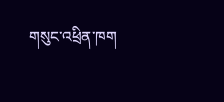གསུང་འཕྲིན་ཁག